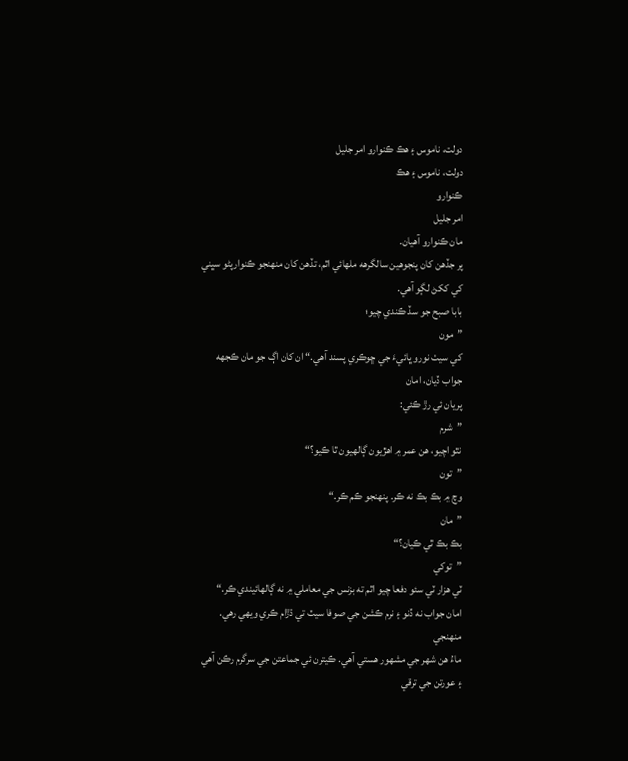دولت، ناموس ۽ هڪ ڪنوارو امر جليل
دولت، ناموس ۽ هڪ
ڪنوارو
امر جليل
مان ڪنوارو آهيان.
پر جڏهن کان پنجوهين سالگرهه ملهائي اٿم، تڏهن کان منهنجو ڪنوارپڻو سڀني کي ککڻ لڳو آهي.
بابا صبح جو سڏ ڪندي چيو؛
”مون
کي سيٺ نورو ڀائيءَ جي ڇوڪري پسند آهي.“ ان کان اڳ جو مان ڪجهه جواب ڏيان، امان
پريان ئي رڙ ڪئي:
”شرم
نٿو اچيو، هن عمر ۾ اهڙيون ڳالهيون ٿا ڪيو؟“
”تون
وچ ۾ بڪ بڪ نه ڪر. پنهنجو ڪم ڪر.“
”مان
بڪ بڪ ٿي ڪيان؟“
”توکي
ٽي هزار ٽي سئو دفعا چيو اٿم ته بزنس جي معاملي ۾ نه ڳالهائيندي ڪر.“
امان جواب نه ڏنو ۽ نرم ڪشن جي صوفا سيٽ تي ڌڙام ڪري ويهي رهي. منهنجي
ماءُ هن شهر جي مشهور هستي آهي. ڪيترن ئي جماعتن جي سرگرم رڪن آهي ۽ عورتن جي ترقي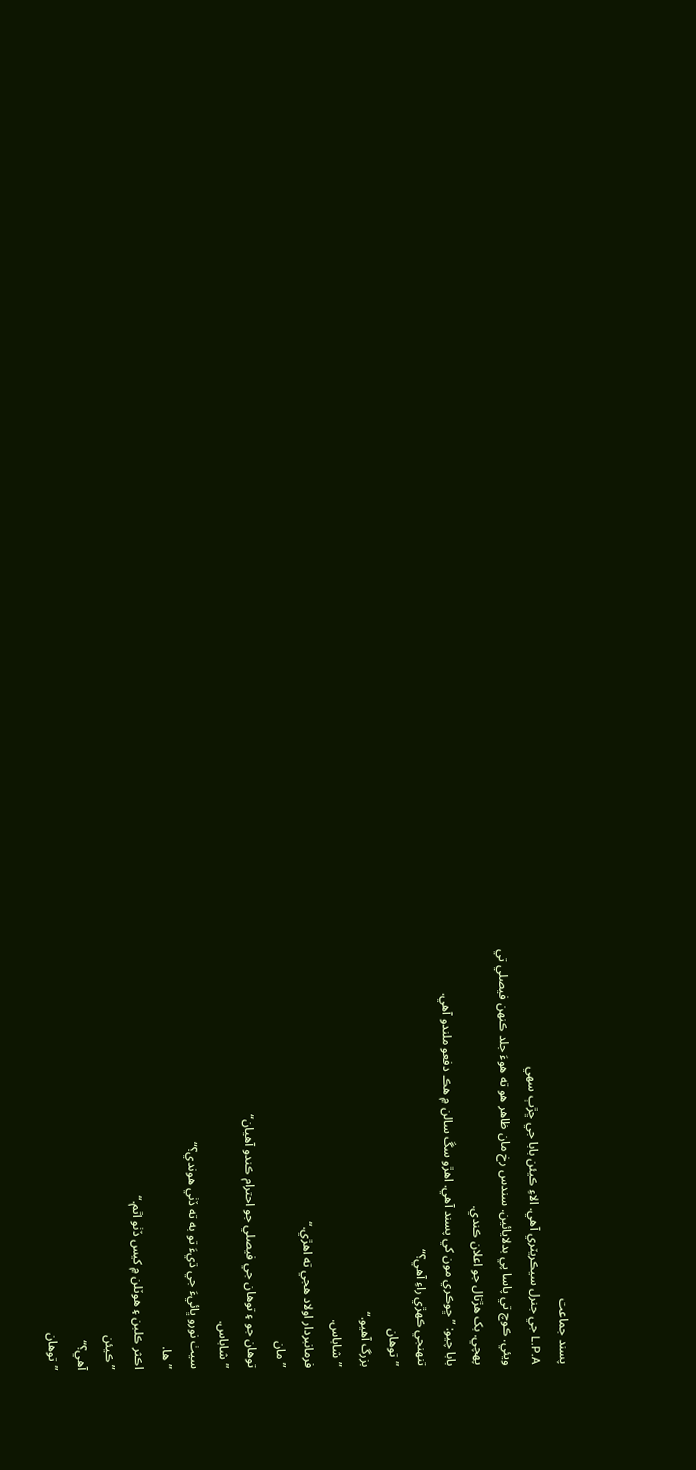پسند جماعت
L.P.A جي جنرل سيڪريٽري آهي. الاءِ ڪيئن بابا جي ڇڙٻ سهي
ويئي. ڪوچ تي پاسا پي بدلايائين. سندس رخ مان ظاهر هو ته هوءَ جلد ڪنهن فيصلي تي
پهچي. بک هڙتال جو اعلان ڪندي.
بابا چيو: ”ڇوڪري مون کي پسند آهي. اهڙو سڱ سالن ۾ هڪ دفعو ملندو آهي.
تنهنجي ڪهڙي راءِ آهي؟“
”توهان
بزرگ آهيو.“
”شاباس.
فرمانبردار اولاد هجي ته اهڙي.“
”مان
توهان جو ۽ توهان جي فيصلي جو احترام ڪندو آهيان“
”شاباس.
سيٺ نورو ڀائيءَ جي ڌيءَ تو به ته ڏٺي هوندي؟“
”ها.
اڪثر ڪلبن ۽ هوٽلن ۾ کيس ڏٺو اٿم.“
”ڪيئن
آهي؟“
”توهان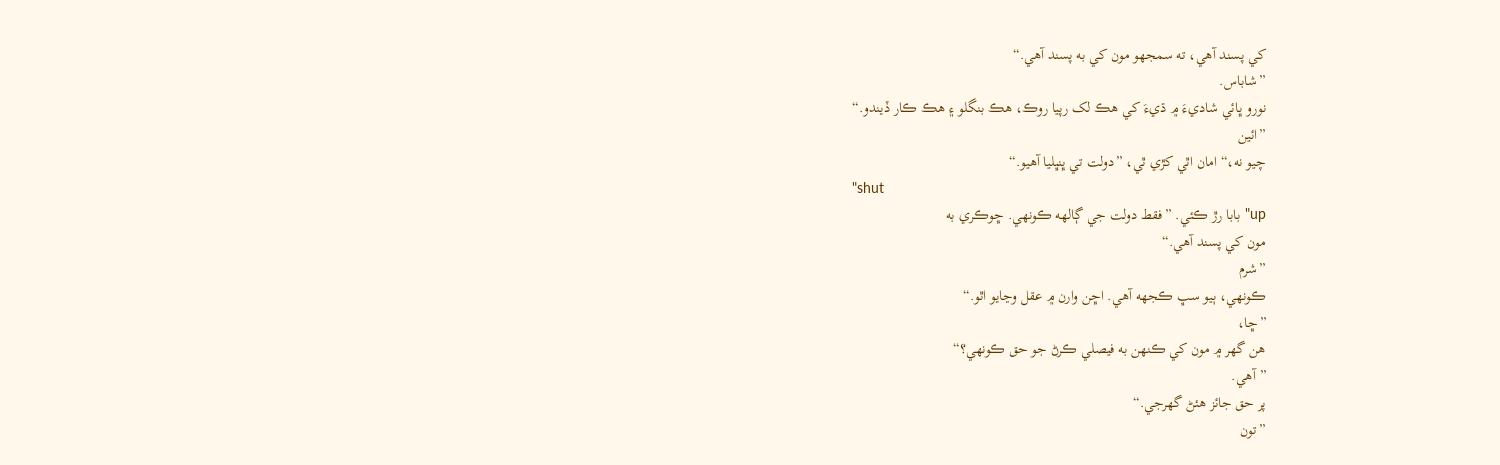کي پسند آهي، ته سمجهو مون کي به پسند آهي.“
”شاباس.
نورو ڀائي شاديءَ ۾ ڌيءَ کي هڪ لک رپيا روڪ، هڪ بنگلو ۽ هڪ ڪار ڏيندو.“
”ائين
چيو نه،“ امان اٿي کڙي ٿي، ”دولت تي ڀنڀليا آهيو.“
"shut
up" بابا رڙ ڪئي. ”فقط دولت جي ڳالهه ڪونهي. ڇوڪري به
مون کي پسند آهي.“
”شرم
ڪونهي، ٻيو سڀ ڪجهه آهي. اڇن وارن ۾ عقل وڃايو اٿو.“
”ڇا،
هن گهر ۾ مون کي ڪنهن به فيصلي ڪرڻ جو حق ڪونهي؟“
”آهي.
پر حق جائز هئڻ گهرجي.“
”تون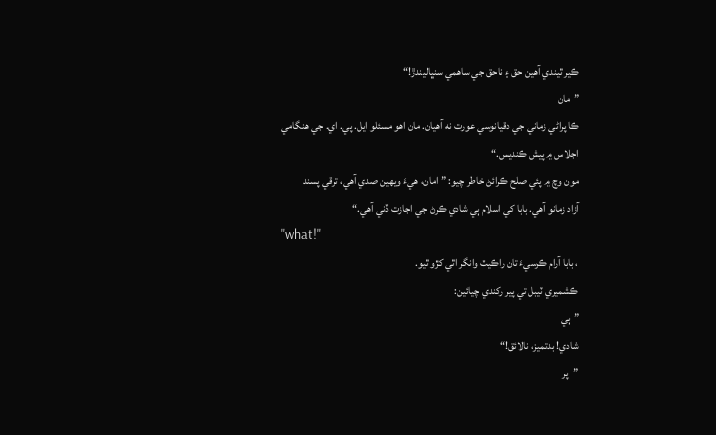ڪير ٿيندي آهين حق ۽ ناحق جي ساهمي سنڀاليندڙ!“
”مان
ڪا پراڻي زماني جي دقيانوسي عورت نه آهيان. مان اهو مسئلو ايل. پي. اي. جي هنگامي
اجلاس ۾ پيش ڪنديس.“
مون وچ ۾ پئي صلح ڪرائڻ خاطر چيو: ”امان، هيءَ ويهين صدي آهي، ترقي پسند
آزاد زمانو آهي. بابا کي اسلام ٻي شادي ڪرڻ جي اجازت ڏني آهي.“
"what!"
، بابا آرام ڪرسيءَ تان راڪيٽ وانگر اٿي کڙو ٿيو.
ڪشميري ٽيبل تي پير رکندي چيائين:
”ٻي
شادي! بدتميز، نالائق!“
”پر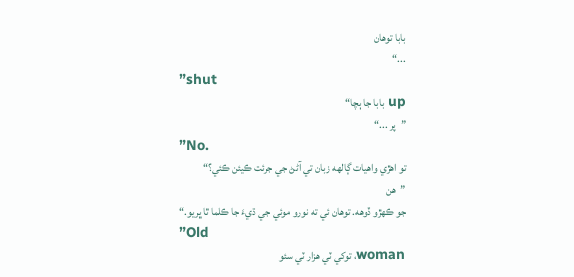بابا توهان
...“
”shut
up بابا جا ٻچا“
”پر ...“
”No.
تو اهڙي واهيات ڳالهه زبان تي آڻڻ جي جرئت ڪيئن ڪئي؟“
”هن
جو ڪهڙو ڏوهه. توهان ئي ته نورو موئي جي ڌيءَ جا ڪلما ٿا ڀريو.“
”Old
woman، توکي ٽي هزار ٽي سئو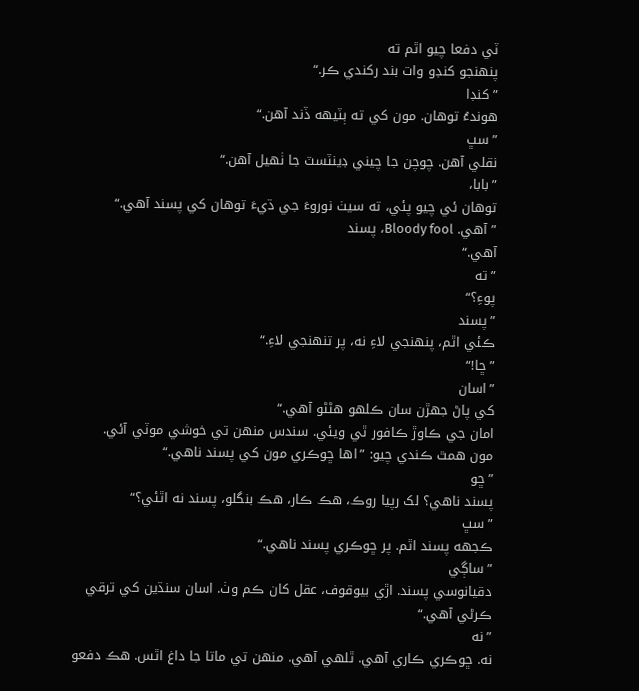ٽي دفعا چيو اٿم ته
پنهنجو کنڊو وات بند رکندي ڪر.“
”کنڊا
هوندءُ توهان. مون کي ته ٻٽيهه ڏند آهن.“
”سڀ
نقلي آهن. چوچن جا چيني ڊينٽسٽ جا ٺهيل آهن.“
”بابا،
توهان ئي چيو پئي، ته سيٺ نوروءَ جي ڌيءَ توهان کي پسند آهي.“
”آهي. Bloody fool، پسند
آهي.“
”ته
پوءِ؟“
”پسند
ڪئي اٿم، پنهنجي لاءِ نه، پر تنهنجي لاءِ.“
”ڇا!“
”اسان
کي پاڻ جهڙن سان ڪلهو هڻڻو آهي.“
امان جي ڪاوڙ ڪافور ٿي ويئي. سندس منهن تي خوشي موٽي آئي.
مون همٿ ڪندي چيو: ”اها ڇوڪري مون کي پسند ناهي.“
”ڇو
پسند ناهي؟ لک رپيا روڪ، هڪ ڪار، هڪ بنگلو، پسند نه اٿئي؟“
”سڀ
ڪجهه پسند اٿم. پر ڇوڪري پسند ناهي.“
”ساڳي
دقيانوسي پسند. اڙي بيوقوف، عقل کان ڪم وٺ. اسان سنڌين کي ترقي ڪرڻي آهي.“
”نه
نه. ڇوڪري ڪاري آهي. ٿلهي آهي. منهن تي ماتا جا داغ اٿس. هڪ دفعو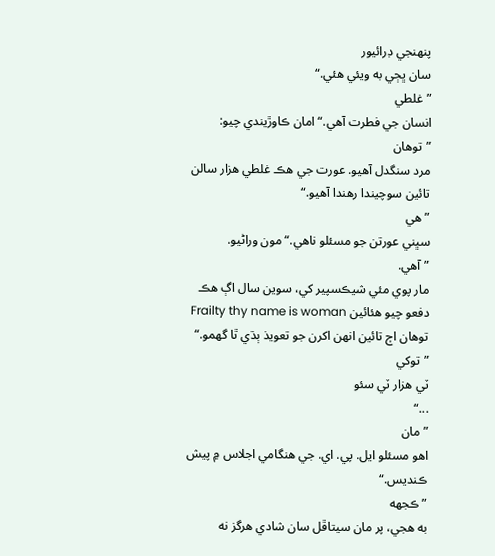پنهنجي ڊرائيور
سان ڀڄي به ويئي هئي.“
”غلطي
انسان جي فطرت آهي.“ امان ڪاوڙيندي چيو:
”توهان
مرد سنگدل آهيو. عورت جي هڪ غلطي هزار سالن تائين سوچيندا رهندا آهيو.“
”هي
سڀني عورتن جو مسئلو ناهي.“ مون وراڻيو.
”آهي.
مار پوي مئي شيڪسپير کي، سوين سال اڳ هڪ دفعو چيو هئائين Frailty thy name is woman
توهان اڄ تائين انهن اکرن جو تعويذ ٻڌي ٿا گهمو.“
”توکي
ٽي هزار ٽي سئو
...“
”مان
اهو مسئلو ايل. پي. اي. جي هنگامي اجلاس ۾ پيش ڪنديس.“
”ڪجهه
به هجي، پر مان سيتاڦل سان شادي هرگز نه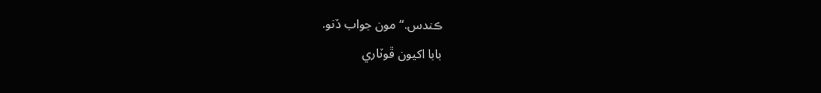ڪندس.“ مون جواب ڏنو.
بابا اکيون ڦوٽاري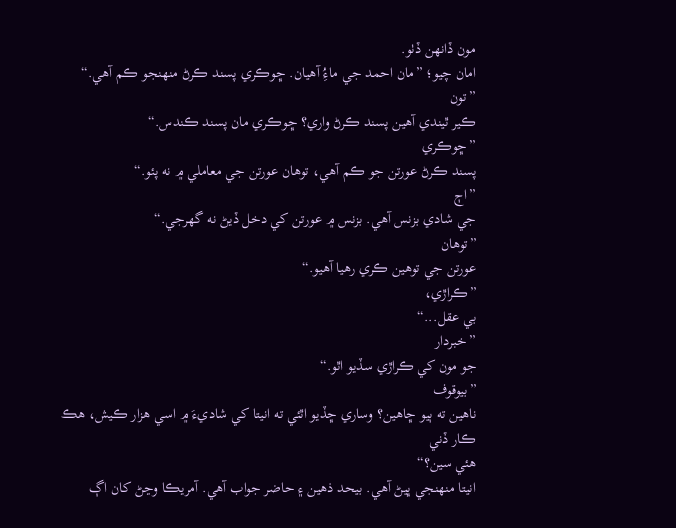مون ڏانهن ڏٺو.
امان چيو؛ ”مان احمد جي ماءُِ آهيان. ڇوڪري پسند ڪرڻ منهنجو ڪم آهي.“
”تون
ڪير ٿيندي آهين پسند ڪرڻ واري؟ ڇوڪري مان پسند ڪندس.“
”ڇوڪري
پسند ڪرڻ عورتن جو ڪم آهي، توهان عورتن جي معاملي ۾ نه پئو.“
”اڄ
جي شادي بزنس آهي. بزنس ۾ عورتن کي دخل ڏيڻ نه گهرجي.“
”توهان
عورتن جي توهين ڪري رهيا آهيو.“
”ڪراڙي،
بي عقل...“
”خبردار
جو مون کي ڪراڙي سڏيو اٿو.“
”بيوقوف
ناهين ته ٻيو ڇاهين؟ وساري ڇڏيو اٿئي ته انيتا کي شاديءَ ۾ اسي هزار ڪيش، هڪ ڪار ڏني
هئي سين؟“
انيتا منهنجي ڀيڻ آهي. بيحد ذهين ۽ حاضر جواب آهي. آمريڪا وڃڻ کان اڳ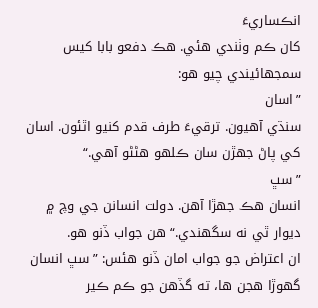انڪساريءَ
کان ڪم وٺندي هئي. هڪ دفعو بابا کيس سمجهائيندي چيو هو:
”اسان
سنڌي آهيون. ترقيءَ طرف قدم کنيو اٿئون. اسان کي پاڻ جهڙن سان ڪلهو هڻڻو آهي.“
”سڀ
انسان هڪ جهڙا آهن. دولت انسانن جي وچ ۾ ديوار ٿي نه سگهندي.“ هن جواب ڏنو هو.
ان اعتراض جو جواب امان ڏنو هئس: ”سڀ انسان گهوڙا هجن ها، ته گڏهن جو ڪم ڪير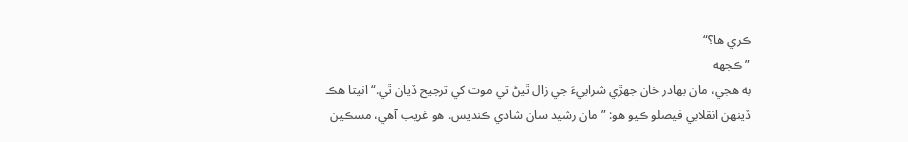ڪري ها؟“
”ڪجهه
به هجي، مان بهادر خان جهڙي شرابيءَ جي زال ٿيڻ تي موت کي ترجيح ڏيان ٿي.“ انيتا هڪ
ڏينهن انقلابي فيصلو ڪيو هو: ”مان رشيد سان شادي ڪنديس. هو غريب آهي، مسڪين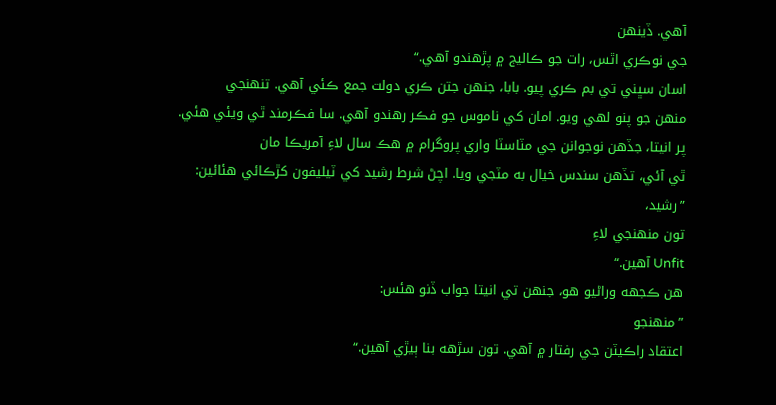آهي. ڏينهن
جي نوڪري اٿس، رات جو ڪاليج ۾ پڙهندو آهي.“
اسان سڀني تي بم ڪري پيو. بابا، جنهن جتن ڪري دولت جمع ڪئي آهي. تنهنجي
منهن جو پنو لهي ويو. امان کي ناموس جو فڪر رهندو آهي. سا فڪرمند ٿي ويئي هئي.
پر انيتا، جڏهن نوجوانن جي مٽاسٽا واري پروگرام ۾ هڪ سال لاءِ آمريڪا مان
ٿي آئي، تڏهن سندس خيال به مٽجي ويا. اچڻ شرط رشيد کي ٽيليفون کڙڪائي هئائين:
”رشيد،
تون منهنجي لاءِ
Unfit آهين.“
هن ڪجهه وراڻيو هو، جنهن تي انيتا جواب ڏنو هئس:
”منهنجو
اعتقاد راڪيٽن جي رفتار ۾ آهي. تون سڙهه بنا ٻيڙي آهين.“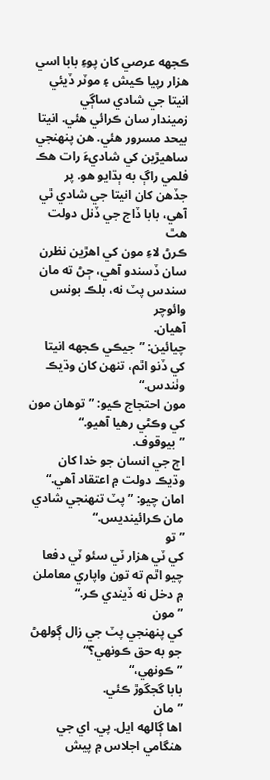ڪجهه عرصي کان پوءِ بابا اسي هزار رپيا ڪيش ۽ موٽر ڏيئي انيتا جي شادي ساڳي
زميندار سان ڪرائي هئي. انيتا بيحد مسرور هئي. هن پنهنجي ساهيڙين کي شاديءَ رات هڪ
فلمي راڳ به ٻڌايو هو. پر جڏهن کان انيتا جي شادي ٿي آهي، بابا ڏاج جي ڏنل دولت هٿ
ڪرڻ لاءِ مون کي اهڙين نظرن سان ڏسندو آهي، ڄڻ ته مان سندس پٽ نه، بلڪ بونس وائوچر
آهيان.
چيائين: ”جيڪي ڪجهه انيتا کي ڏنو اٿم، تنهن کان وڌيڪ وٺندس.“
مون احتجاج ڪيو: ”توهان مون کي وڪڻي رهيا آهيو.“
”بيوقوف.
اڄ جي انسان جو خدا کان وڌيڪ دولت ۾ اعتقاد آهي.“
امان چيو: ”پٽ تنهنجي شادي مان ڪرائينديس.“
”تو
کي ٽي هزار ٽي سئو ٽي دفعا چيو اٿم ته تون واپاري معاملن ۾ دخل نه ڏيندي ڪر.“
”مون
کي پنهنجي پٽ جي زال ڳولهڻ جو به حق ڪونهي؟“
”ڪونهي،“
بابا گجگوڙ ڪئي.
”مان
اها ڳالهه ايل. پي. اي جي هنگامي اجلاس ۾ پيش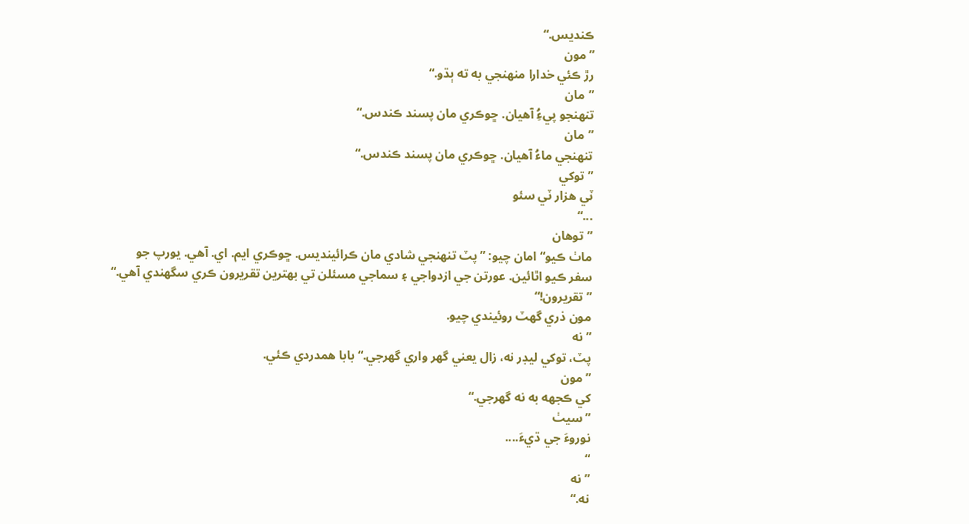ڪنديس.“
”مون
رڙ ڪئي خدارا منهنجي به ته ٻڌو.“
”مان
تنهنجو پيءُِ آهيان. ڇوڪري مان پسند ڪندس.“
”مان
تنهنجي ماءُ آهيان. ڇوڪري مان پسند ڪندس.“
”توکي
ٽي هزار ٽي سئو
...“
”توهان
ماٺ ڪيو“ امان چيو: ”پٽ تنهنجي شادي مان ڪرائينديس. ڇوڪري ايم. اي. آهي. يورپ جو
سفر ڪيو اٿائين. عورتن جي ازدواجي ۽ سماجي مسئلن تي بهترين تقريرون ڪري سگهندي آهي.“
”تقريرون!“
مون ذري گهٽ روئيندي چيو.
”نه
پٽ، توکي ليڊر نه، زال يعني گهر واري گهرجي.“ بابا همدردي ڪئي.
”مون
کي ڪجهه به نه گهرجي.“
”سيٺ
نوروءَ جي ڌيءَ....
“
”نه
نه.“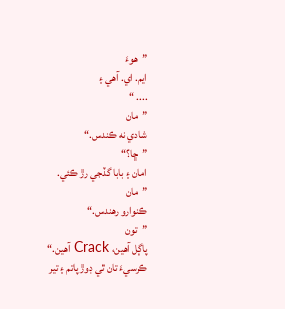”هوءَ
ايم. اي. آهي ۽
.... “
”مان
شادي نه ڪندس.“
”ڇا؟“
امان ۽ بابا گڏجي رڙ ڪئي.
”مان
ڪنوارو رهندس.“
”تون
پاڳل آهين، Crack آهين.“
ڪرسيءَ تان ٿي ڊوڙ پاتم ۽ تير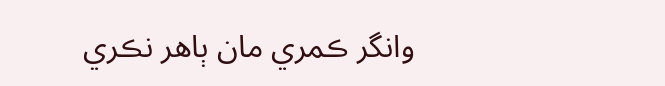وانگر ڪمري مان ٻاهر نڪري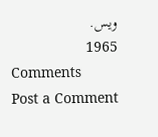ويس.
1965
Comments
Post a Comment